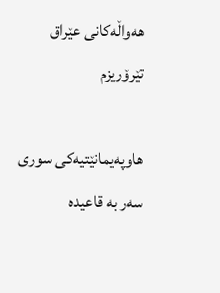هه‌واڵه‌كانی عێراق
تێرۆریزم

هاوپه‌یمانێتیه‌كی سوری سەر بە قاعیده‌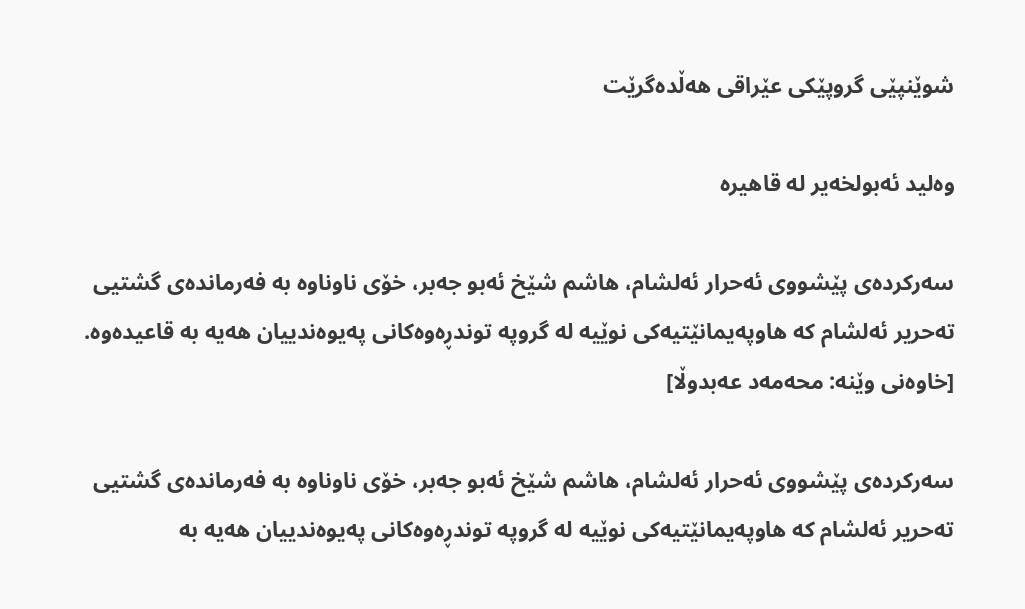شوێنپێی گروپێكی عێراقی هەڵدەگرێت

وەلید ئەبولخەیر لە قاهیرە

سه‌ركرده‌ی پێشووی ئه‌حرار ئه‌لشام، هاشم شێخ ئه‌بو جه‌بر، خۆی ناوناوه‌ به‌ فه‌رمانده‌ی گشتیی ته‌حریر ئه‌لشام كه‌ هاوپه‌یمانێتیه‌كی نوێیه‌ له‌ گروپه‌ توندڕه‌وه‌كانی په‌یوه‌ندییان هه‌یه‌ به‌ قاعیده‌وه‌. [خاوەنی وێنە: محه‌مه‌د عه‌بدوڵا]

سه‌ركرده‌ی پێشووی ئه‌حرار ئه‌لشام، هاشم شێخ ئه‌بو جه‌بر، خۆی ناوناوه‌ به‌ فه‌رمانده‌ی گشتیی ته‌حریر ئه‌لشام كه‌ هاوپه‌یمانێتیه‌كی نوێیه‌ له‌ گروپه‌ توندڕه‌وه‌كانی په‌یوه‌ندییان هه‌یه‌ به‌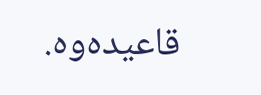قاعیده‌وه‌.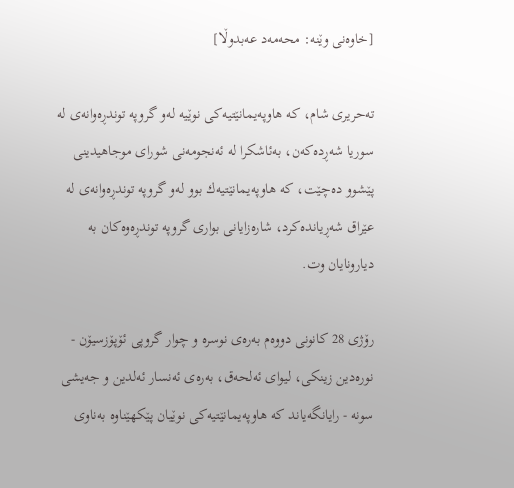[خاوەنی وێنە: محه‌مه‌د عه‌بدوڵا]

ته‌حریری شام، كه‌ هاوپه‌یمانێتیه‌كی نوێیه‌ له‌و گروپه‌ توندڕه‌وانه‌ی له‌ سوریا شه‌ڕده‌كه‌ن، به‌ئاشكرا له‌ ئه‌نجومه‌نی شورای موجاهیدینی پێشوو ده‌چێت، كه‌ هاوپه‌یمانێتیه‌ك بوو له‌و گروپه‌ توندڕه‌وانه‌ی له‌ عێراق شه‌ڕیانده‌كرد، شاره‌زایانی بواری گروپه‌ توندڕه‌وه‌كان به‌ دیارونایان وت.

رۆژی 28 كانونی دووه‌م به‌ره‌ی نوسره‌ و چوار گروپی ئۆپۆزسیۆن - نوره‌دین زینكی، لیوای ئه‌لحه‌ق، به‌ره‌ی ئه‌نسار ئه‌لدین و جه‌یشی سونه‌ - رایانگه‌یاند كه‌ هاوپه‌یمانێتیه‌كی نوێیان پێكهێناوه‌ به‌ناوی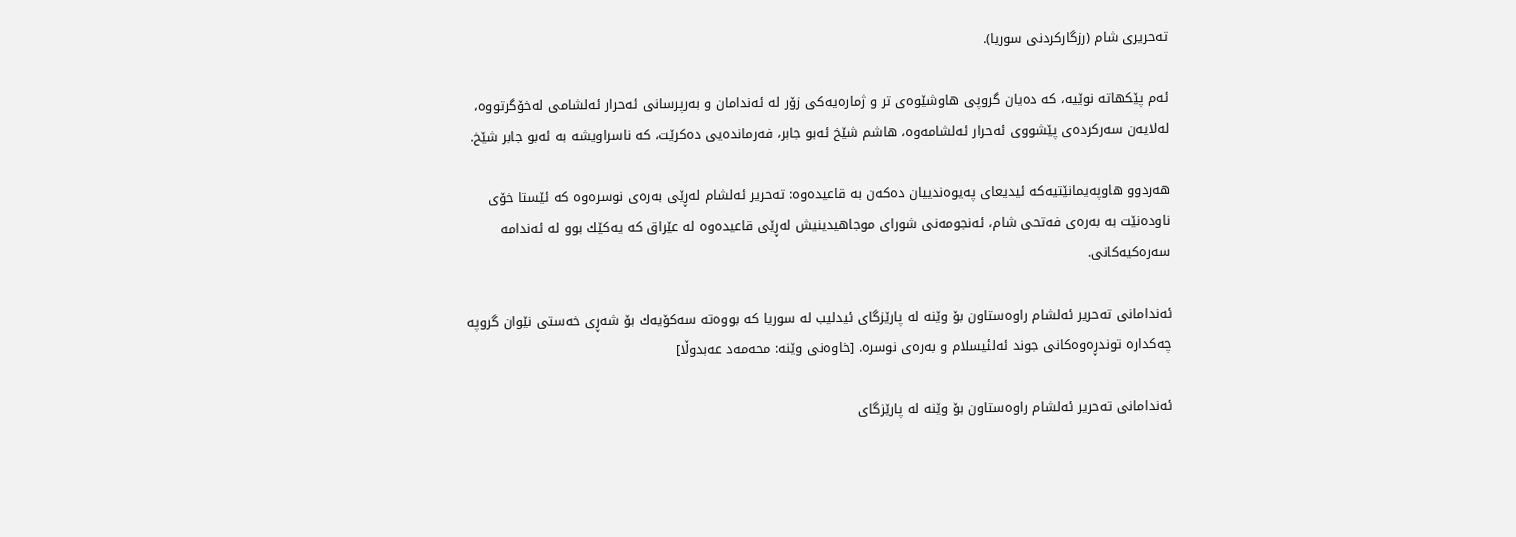ته‌حریری شام (رزگاركردنی سوریا).

ئه‌م پێكهاته‌ نوێیه‌، كه‌ ده‌یان گروپی هاوشێوه‌ی تر و ژماره‌یه‌كی زۆر له‌ ئه‌ندامان و به‌رپرسانی ئه‌حرار ئه‌لشامی له‌خۆگرتووه‌، له‌لایه‌ن سه‌ركرده‌ی پێشووی ئه‌حرار ئه‌لشامه‌وه‌، هاشم شێخ ئه‌بو جابر، فه‌رمانده‌یی ده‌كرێت، كه‌ ناسراویشه‌ به‌ ئه‌بو جابر شێخ.

هه‌ردوو هاوپه‌یمانێتیه‌كه‌ ئیدیعای په‌یوه‌ندییان ده‌كه‌ن به‌ قاعیده‌وه‌: ته‌حریر ئه‌لشام له‌ڕێی به‌ره‌ی نوسره‌وه‌ كه‌ ئێستا خۆی ناوده‌نێت به‌ به‌ره‌ی فه‌تحی شام، ئه‌نجومه‌نی شورای موجاهیدینیش له‌ڕێی قاعیده‌وه‌ له‌ عێراق كه‌ یه‌كێك بوو له‌ ئه‌ندامه‌ سه‌ره‌كیه‌كانی.

ئه‌ندامانی ته‌حریر ئه‌لشام راوه‌ستاون بۆ وێنه‌ له‌ پارێزگای ئیدلیب له‌ سوریا كه‌ بووه‌ته‌ سه‌كۆیه‌ك بۆ شه‌ڕی خه‌ستی نێوان گروپه‌ چه‌كداره‌ توندڕه‌وه‌كانی جوند ئه‌لئیسلام و به‌ره‌ی نوسره‌. [خاوەنی وێنە: محه‌مه‌د عه‌بدوڵا]

ئه‌ندامانی ته‌حریر ئه‌لشام راوه‌ستاون بۆ وێنه‌ له‌ پارێزگای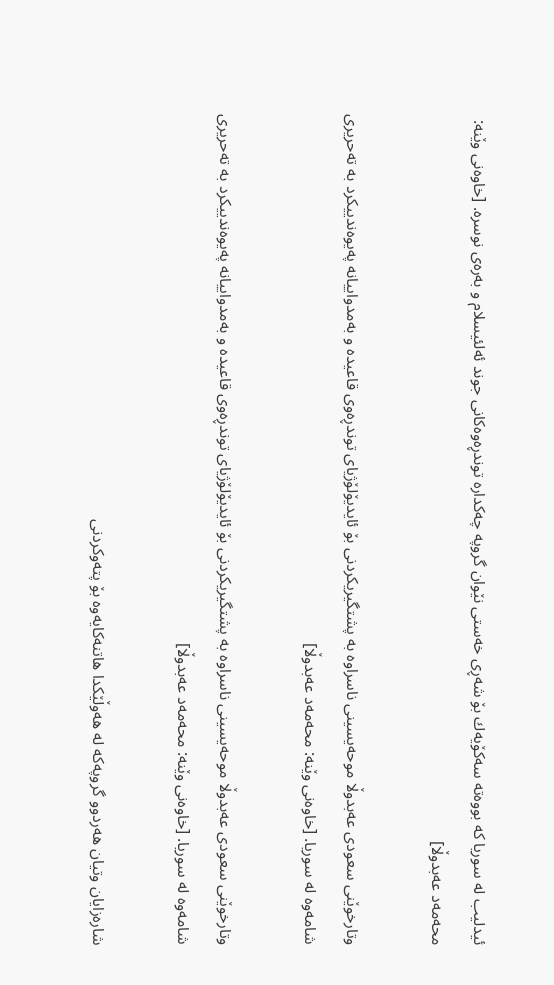ئیدلیب له‌ سوریا كه‌ بووه‌ته‌ سه‌كۆیه‌ك بۆ شه‌ڕی خه‌ستی نێوان گروپه‌ چه‌كداره‌ توندڕه‌وه‌كانی جوند ئه‌لئیسلام و به‌ره‌ی نوسره‌. [خاوەنی وێنە: محه‌مه‌د عه‌بدوڵا]

وتارخوێنی سعودی عه‌بدوڵا موحه‌یسینی ناسراوه‌ به‌ پشتگیریكردنی بۆ ئایدیۆلۆژیای توندڕه‌وی قاعیده‌ و به‌مدواییانه‌ په‌یوه‌ندییكرد به‌ ته‌حریری شامه‌وه‌ له‌ سوریا. [خاوەنی وێنە: محه‌مه‌د عه‌بدوڵا]

وتارخوێنی سعودی عه‌بدوڵا موحه‌یسینی ناسراوه‌ به‌ پشتگیریكردنی بۆ ئایدیۆلۆژیای توندڕه‌وی قاعیده‌ و به‌مدواییانه‌ په‌یوه‌ندییكرد به‌ ته‌حریری شامه‌وه‌ له‌ سوریا. [خاوەنی وێنە: محه‌مه‌د عه‌بدوڵا]

شاره‌زایان وتیان هه‌ردوو گروپه‌كه‌ له‌ هه‌وڵێكدا هاتنه‌كایه‌وه‌ بۆ پته‌وكردنی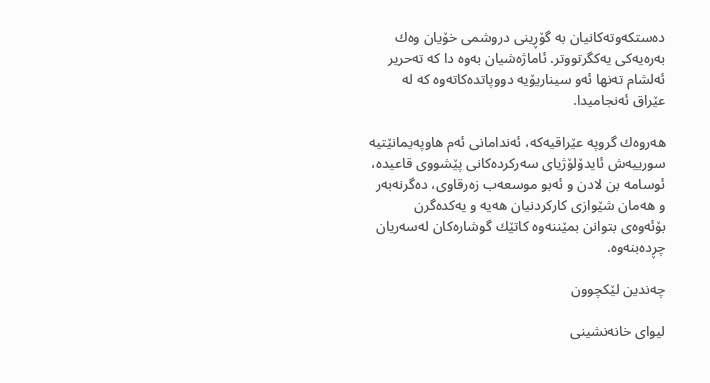ده‌ستكه‌وته‌كانیان به‌ گۆڕینی دروشمی خۆیان وه‌ك به‌ره‌یه‌كی یه‌كگرتووتر. ئاماژه‌شیان به‌وه‌ دا كه‌ ته‌حریر ئه‌لشام ته‌نها ئه‌و سیناریۆیه‌ دووپاتده‌كاته‌وه‌ كه‌ له‌ عێراق ئه‌نجامیدا.

هه‌روه‌ك گروپه‌ عێراقیه‌كه‌، ئه‌ندامانی ئه‌م هاوپه‌یمانێتیه‌ سورییه‌ش ئایدۆلۆژیای سه‌ركرده‌كانی پێشووی قاعیده‌، ئوسامه‌ بن لادن و ئه‌بو موسعه‌ب زه‌رقاوی، ده‌گرنه‌به‌ر و هه‌مان شێوازی كاركردنیان هه‌یه‌ و یه‌كده‌گرن بۆئه‌وه‌ی بتوانن بمێننه‌وه‌ كاتێك گوشاره‌كان لەسەریان چڕده‌بنه‌وه‌.

چه‌ندین لێكچوون

لیوای خانه‌نشینی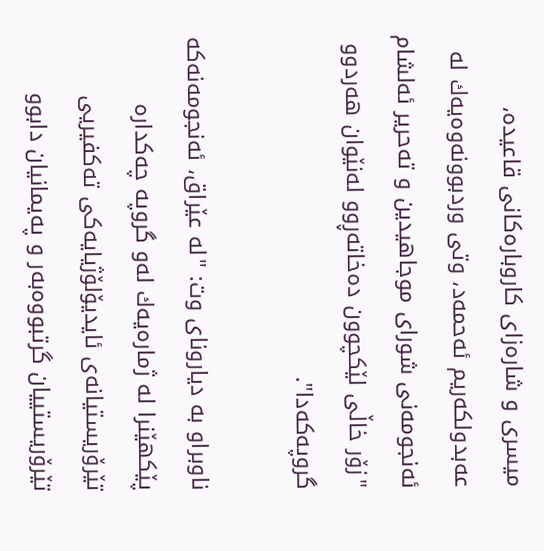میسری و شاره‌زای كاروباره‌كانی قاعیده‌، عه‌بدولكه‌ریم ئه‌حمه‌د، وتی وردبوونه‌وه‌یه‌ك له‌ ئه‌نجومه‌نی شورای موجاهیدین و ته‌حریر ئه‌لشام "زۆر خاڵی لێكچوون ده‌خاته‌ڕوو له‌نێوان هه‌ردوو گروپه‌كه‌دا".

ناوبراو به‌ دیارونای وت: "له‌ عێراق، ئه‌نجومه‌نه‌كه‌ پێكهێنرا له‌ ژماره‌یه‌ك له‌و گروپه‌ چه‌كداره‌ تێرۆریستیانه‌ی ئایدیۆلۆژیایه‌كی ته‌كفیریی تێرۆریستییان گرتبووه‌به‌ر و په‌یمانیان دابوو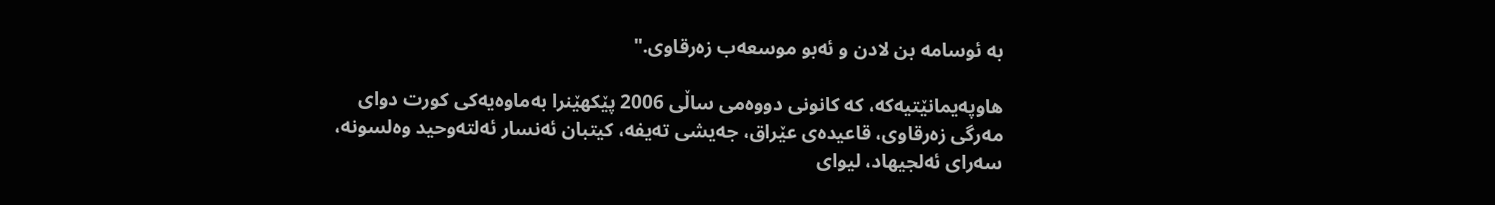به‌ ئوسامه‌ بن لادن و ئه‌بو موسعه‌ب زه‌رقاوی."

هاوپه‌یمانێتیه‌كه‌، كه‌ كانونی دووه‌می ساڵی 2006 پێكهێنرا به‌ماوه‌یه‌كی كورت دوای مه‌رگی زه‌رقاوی، قاعیده‌ی عێراق، جه‌یشی ته‌یفه‌، كیتبان ئه‌نسار ئه‌لته‌وحید وه‌لسونه‌، سه‌رای ئه‌لجیهاد، لیوای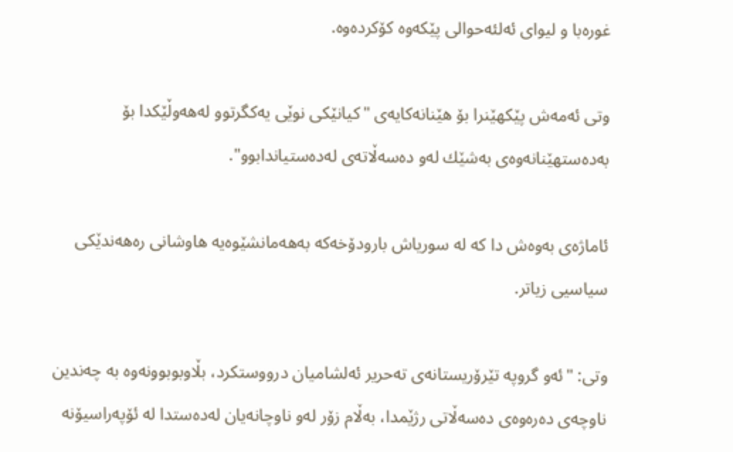غوره‌با و لیوای ئه‌لئه‌حوالی پێكه‌وه‌ كۆكرده‌وه‌.

وتی ئه‌مه‌ش پێكهێنرا بۆ هێنانه‌كایه‌ی "كیانێكی نوێی یه‌كگرتوو له‌هه‌وڵێكدا بۆ به‌ده‌ستهێنانه‌وه‌ی به‌شێك له‌و ده‌سه‌ڵاته‌ی له‌ده‌ستیاندابوو".

ئاماژه‌ی به‌وه‌ش دا كه‌ له‌ سوریاش بارودۆخه‌كه‌ به‌هه‌مانشێوه‌یه‌ هاوشانی ره‌هه‌ندێكی سیاسیی زیاتر.

وتی: "ئه‌و گروپه‌ تێرۆریستانه‌ی ته‌حریر ئه‌لشامیان درووستكرد، بڵاوبوبوونه‌وه‌ به‌ چه‌ندین ناوچه‌ی ده‌ره‌وه‌ی ده‌سه‌ڵاتی رژێمدا، به‌ڵام زۆر له‌و ناوچانه‌یان له‌ده‌ستدا له‌ ئۆپه‌راسیۆنه‌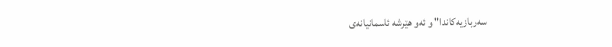سه‌ربازیه‌كاندا" و ئه‌و هێرشه‌ ئاسمانیانه‌ی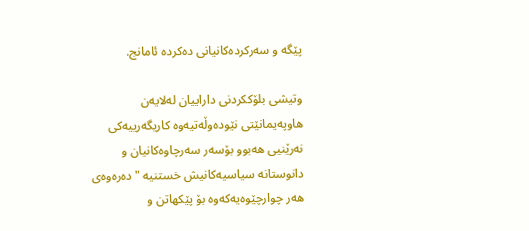پێگه‌ و سه‌ركرده‌كانیانی ده‌كرده‌ ئامانج.

وتیشی بلۆككردنی داراییان له‌لایه‌ن هاوپه‌یمانێتی نێوده‌وڵه‌تیه‌وه‌ كاریگه‌رییه‌كی نه‌رێنیی هه‌بوو بۆسه‌ر سه‌رچاوه‌كانیان و دانوستانه‌ سیاسیه‌كانیش خستنیه‌ "ده‌ره‌وه‌ی هه‌ر چوارچێوه‌یه‌كه‌وه‌ بۆ پێكهاتن و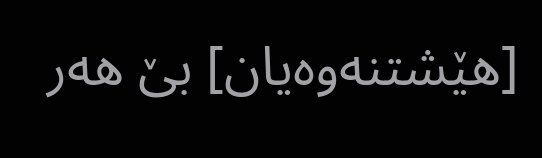[هێشتنه‌وه‌یان] بێ هه‌ر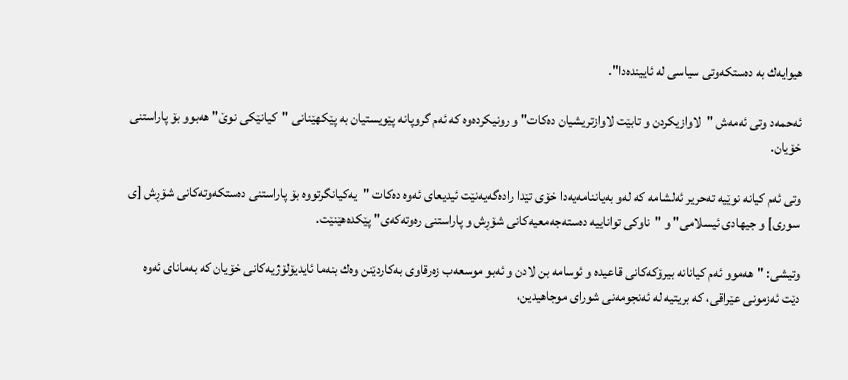هیوایه‌ك به‌ ده‌ستكه‌وتی سیاسی له‌ ئایینده‌دا".

ئه‌حمه‌د وتی ئه‌مه‌ش "لاوازیكردن و تابێت لاوازتریشیان ده‌كات" و رونیكرده‌وه‌ كه‌ ئه‌م گروپانه‌ پێویستیان به‌ پێكهێنانی "كیانێكی نوێ" هه‌بوو بۆ پاراستنی خۆیان.

وتی ئه‌م كیانه‌ نوێیه‌ ته‌حریر ئه‌لشامه‌ كه‌ له‌و به‌یاننامه‌یه‌دا خۆی تێدا راده‌گه‌یه‌نێت ئیدیعای ئه‌وه‌ ده‌كات "یه‌كیانگرتووه‌ بۆ پاراستنی ده‌ستكه‌وته‌كانی شۆڕش [ی سوری] و جیهادی ئیسلامی" و "ناوكی تواناییه‌ ده‌سته‌جه‌معیه‌كانی شۆڕش و پاراستنی ره‌وته‌كه‌ی" پێكده‌هێنێت.

وتیشی: "هه‌موو ئه‌م كیانانه‌ بیرۆكه‌كانی قاعیده‌ و ئوسامه‌ بن لادن و ئه‌بو موسعه‌ب زه‌رقاوی به‌كاردێنن وه‌ك بنه‌ما ئایدیۆلۆژیه‌كانی خۆیان كه‌ به‌مانای ئه‌وه‌ دێت ئه‌زمونی عێراقی، كه‌ بریتیه‌ له‌ ئه‌نجومه‌نی شورای موجاهیدین،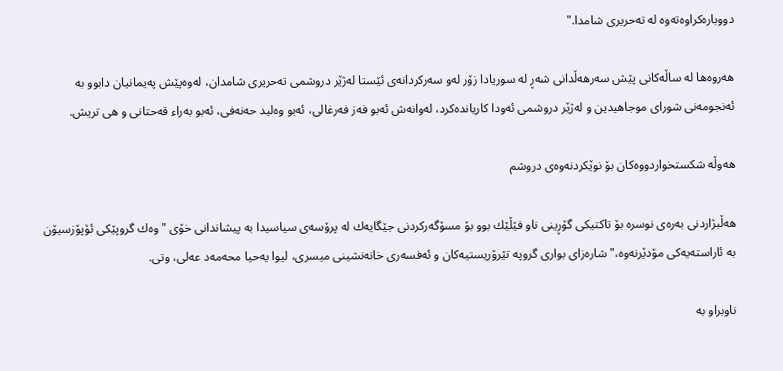دووباره‌كراوه‌ته‌وه‌ له‌ ته‌حریری شامدا."

هه‌روه‌ها له‌ ساڵه‌كانی پێش سه‌رهه‌ڵدانی شه‌ڕ له‌ سوریادا زۆر له‌و سه‌ركردانه‌ی ئێستا له‌ژێر دروشمی ته‌حریری شامدان، له‌وه‌پێش په‌یمانیان دابوو به‌ ئه‌نجومه‌نی شورای موجاهیدین و له‌ژێر دروشمی ئه‌ودا كاریانده‌كرد، له‌وانه‌ش ئه‌بو فه‌ز فه‌رغالی، ئه‌بو وه‌لید حه‌نه‌فی، ئه‌بو به‌راء قه‌حتانی و هی تریش.

هه‌وڵه‌ شكستخواردووه‌كان بۆ نوێكردنه‌وه‌ی دروشم

هه‌ڵبژاردنی به‌ره‌ی نوسره‌ بۆ تاكتیكی گۆڕینی ناو فێڵێك بوو بۆ مسۆگه‌ركردنی جێگایه‌ك له‌ پرۆسه‌ی سیاسیدا به‌ پیشاندانی خۆی "وه‌ك گروپێكی ئۆپۆزسیۆن به‌ ئاراسته‌یه‌كی مۆدێرنه‌وه‌،" شاره‌زای بواری گروپه‌ تێرۆریستیه‌كان و ئه‌فسه‌ری خانه‌نشینی میسری، لیوا یه‌حیا محه‌مه‌د عه‌لی، وتی.

ناوبراو به‌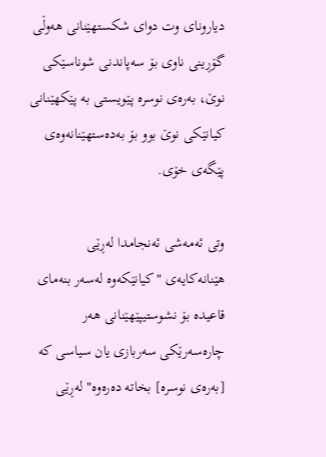دیارونای وت دوای شكستهێنانی هه‌وڵی گۆڕینی ناوی بۆ سه‌پاندنی شوناسێكی نوێ، به‌ره‌ی نوسره‌ پێویستی به‌ پێكهێنانی كیانێكی نوێ بوو بۆ به‌ده‌ستهێنانه‌وه‌ی پێگه‌ی خۆی.

وتی ئه‌مه‌شی ئه‌نجامدا له‌ڕێی هێنانه‌كایه‌ی "كیانێكه‌وه‌ له‌سه‌ر بنه‌مای قاعیده‌ بۆ نشوستیپێهێنانی هه‌ر چاره‌سه‌رێكی سه‌ربازی یان سیاسی كه‌ [به‌ره‌ی نوسره‌] بخاته‌ ده‌ره‌وه‌" له‌ڕێی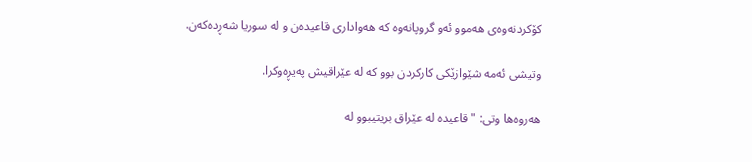كۆكردنه‌وه‌ی هه‌موو ئه‌و گروپانه‌وه‌ كه‌ هه‌واداری قاعیده‌ن و له‌ سوریا شه‌ڕده‌كه‌ن.

وتیشی ئه‌مه‌ شێوازێكی كاركردن بوو كه‌ له‌ عێراقیش په‌یڕه‌وكرا.

هه‌روه‌ها وتی: "قاعیده‌ له‌ عێراق بریتیبوو له‌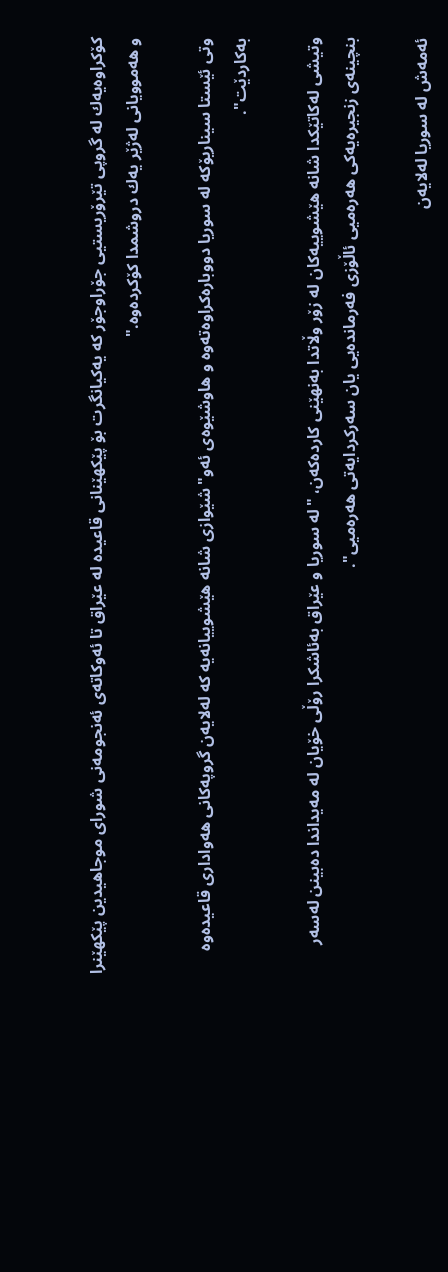كۆكراوه‌یه‌ك له‌ گروپی تێرۆریستیی جۆراوجۆر كه‌ یه‌كیانگرت بۆ پێكهێنانی قاعیده‌ له‌ عێراق تا ئه‌وكاته‌ی ئه‌نجومه‌نی شورای موجاهیدین پێكهێنرا و هه‌موویانی له‌ژێر یه‌ك دروشمدا كۆكرده‌وه‌."

وتی ئێستا سیناریۆكه‌ له‌ سوریا دووباره‌كراوه‌ته‌وه‌ و هاوشێوه‌ی ئه‌و"شێوازی شانه‌ هێشوییانه‌یه‌ كه‌ له‌لایه‌ن گروپه‌كانی هه‌واداری قاعیده‌وه‌ به‌كاردێت".

وتیشی له‌كاتێكدا شانه‌ هێشوییه‌كان له‌ زۆر وڵاتدا به‌نهێنی كارده‌كه‌ن، "له‌ سوریا و عێراق به‌ئاشكرا رۆڵی خۆیان له‌ مه‌یداندا ده‌بینن له‌سه‌ر بنچینه‌ی زنجیره‌یه‌كی هه‌ره‌میی ئاڵۆزی فه‌رمانده‌یی یان سه‌ركردایەتی هەرەمیی".

ئه‌مه‌ش له‌ سوریا له‌لایه‌ن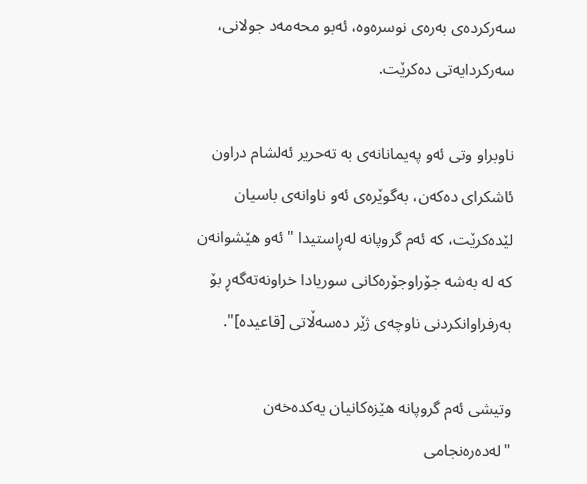سه‌ركرده‌ی به‌ره‌ی نوسره‌وه‌، ئه‌بو محه‌مه‌د جولانی، سه‌ركردایه‌تی ده‌كرێت.

ناوبراو وتی ئه‌و په‌یمانانه‌ی به‌ ته‌حریر ئه‌لشام دراون ئاشكرای ده‌كه‌ن، به‌گوێره‌ی ئه‌و ناوانه‌ی باسیان لێده‌كرێت، كه‌ ئه‌م گروپانه‌ له‌ڕاستیدا "ئه‌و هێشوانه‌ن كه‌ له‌ به‌شه‌ جۆراوجۆره‌كانی سوریادا خراونه‌ته‌گه‌ڕ بۆ به‌رفراوانكردنی ناوچه‌ی ژێر ده‌سه‌ڵاتی [قاعیده‌]".

وتیشی ئه‌م گروپانه‌ هێزه‌كانیان یه‌كده‌خه‌ن "له‌ده‌ره‌نجامی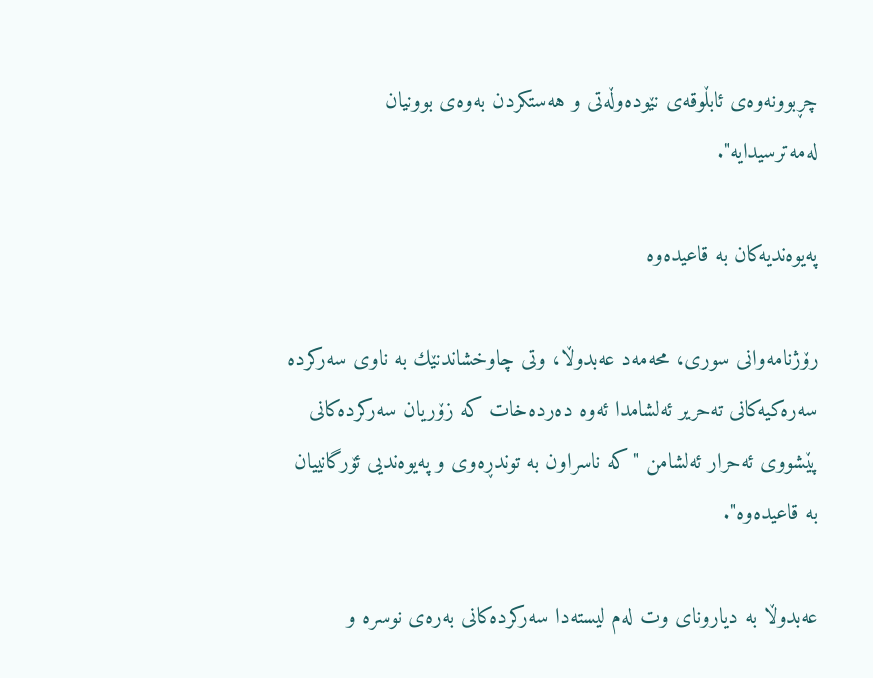چڕبوونه‌وه‌ی ئابڵوقه‌ی نێوده‌وڵه‌تی و هه‌ستكردن به‌وه‌ی بوونیان له‌مه‌ترسیدایه‌".

په‌یوه‌ندیه‌كان به‌ قاعیده‌وه‌

رۆژنامه‌وانی سوری، محه‌مه‌د عه‌بدوڵا، وتی چاوخشاندنێك به‌ ناوی سه‌ركرده‌ سه‌ره‌كیه‌كانی ته‌حریر ئه‌لشامدا ئه‌وه‌ ده‌رده‌خات كه‌ زۆریان سه‌ركرده‌كانی پێشووی ئه‌حرار ئه‌لشامن "كه‌ ناسراون به‌ توندڕه‌وی و په‌یوه‌ندیی ئۆرگانییان به‌ قاعیده‌وه‌".

عه‌بدوڵا به‌ دیارونای وت له‌م لیسته‌دا سه‌ركرده‌كانی به‌ره‌ی نوسره‌ و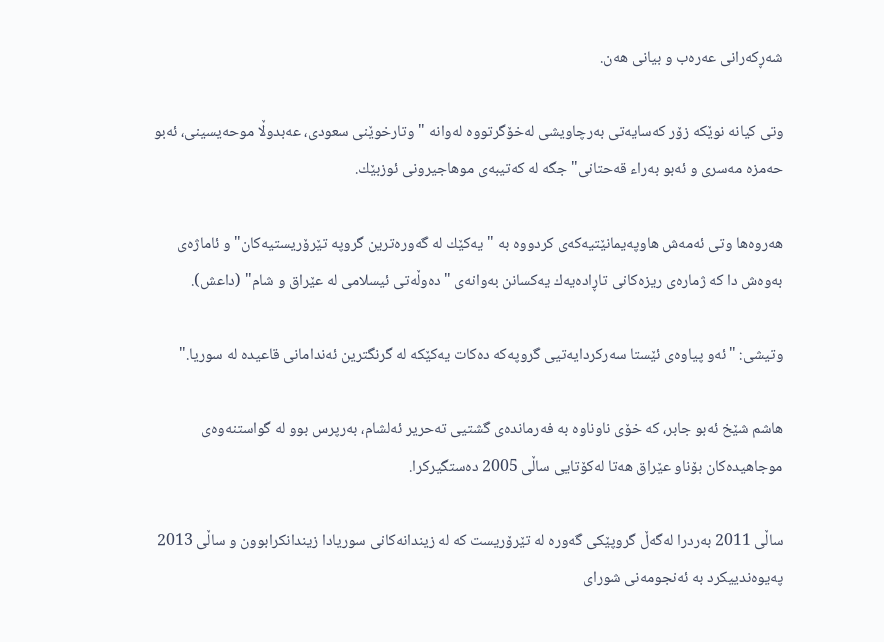شه‌ڕكه‌رانی عه‌ره‌ب و بیانی هه‌ن.

وتی كیانه‌ نوێكه‌ زۆر كه‌سایه‌تی به‌رچاویشی له‌خۆگرتووه‌ له‌وانه‌ "وتارخوێنی سعودی، عه‌بدوڵا موحه‌یسینی، ئه‌بو حه‌مزه‌ مه‌سری و ئه‌بو به‌راء قه‌حتانی" جگه‌ له‌ كه‌تیبه‌ی موهاجیرونی ئوزبێك.

هه‌روه‌ها وتی ئه‌مه‌ش هاوپه‌یمانێتیه‌كه‌ی كردووه‌ به‌ "یه‌كێك له‌ گه‌وره‌ترین گروپه‌ تێرۆریستیه‌كان" و ئاماژه‌ی به‌وه‌ش دا كه‌ ژماره‌ی ریزه‌كانی تاڕاده‌یه‌ك یه‌كسانن به‌وانه‌ی "دەوڵەتی ئیسلامی لە عێراق و شام" (داعش).

وتیشی: "ئه‌و پیاوه‌ی ئێستا سه‌ركردایه‌تیی گروپه‌كه‌ ده‌كات یه‌كێكه‌ له‌ گرنگترین ئه‌ندامانی قاعیده‌ له‌ سوریا."

هاشم شێخ ئه‌بو جابر، كه‌ خۆی ناوناوه‌ به‌ فه‌رمانده‌ی گشتیی ته‌حریر ئه‌لشام، به‌رپرس بوو له‌ گواستنه‌وه‌ی موجاهیده‌كان بۆناو عێراق هەتا لەكۆتایی ساڵی 2005 ده‌ستگیركرا.

ساڵی 2011 به‌ردرا له‌گه‌ڵ گروپێكی گه‌وره‌ له‌ تێرۆریست كه‌ له‌ زیندانه‌كانی سوریادا زیندانكرابوون و ساڵی 2013 په‌یوه‌ندییكرد به‌ ئه‌نجومه‌نی شورای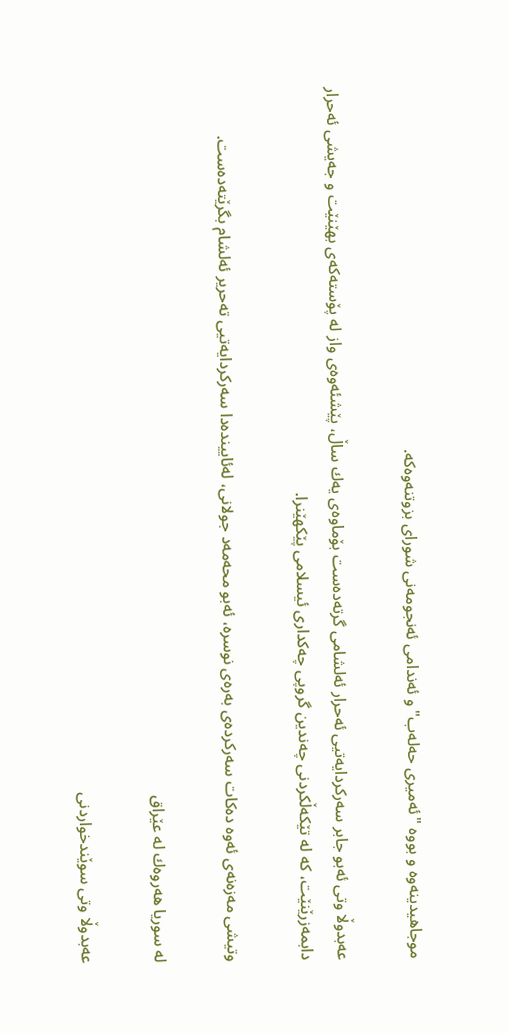موجاهیدینه‌وه‌ و بووه‌ "ئه‌میری حه‌له‌ب" و ئه‌ندامی ئه‌نجومه‌نی شورای بزوتنه‌وه‌كه‌.

عه‌بدوڵا وتی ئه‌بو جابر سه‌ركردایه‌تیی ئه‌حرار ئه‌لشامی گرته‌ده‌ست بۆماوه‌ی یه‌ك ساڵ، پێشئه‌وه‌ی واز له‌ پۆسته‌كه‌ی بهێنێت و جه‌یشی ئه‌حرار دابمه‌زرێنێت، كه‌ له‌ تێكه‌ڵكردنی چه‌ندین گروپی چه‌كداری ئیسلامی پێكهێنرا.

وتیشی مه‌زه‌نه‌ی ئه‌وه‌ ده‌كات سه‌ركرده‌ی به‌ره‌ی نوسره‌، ئه‌بو محه‌مه‌د جولانی، له‌ئایینده‌دا سه‌ركردایه‌تیی ته‌حریر ئه‌لشام بگرێته‌ده‌ست.

له‌ سوریا هه‌روه‌ك له‌ عێراق

عه‌بدوڵا وتی سوێندخواردنی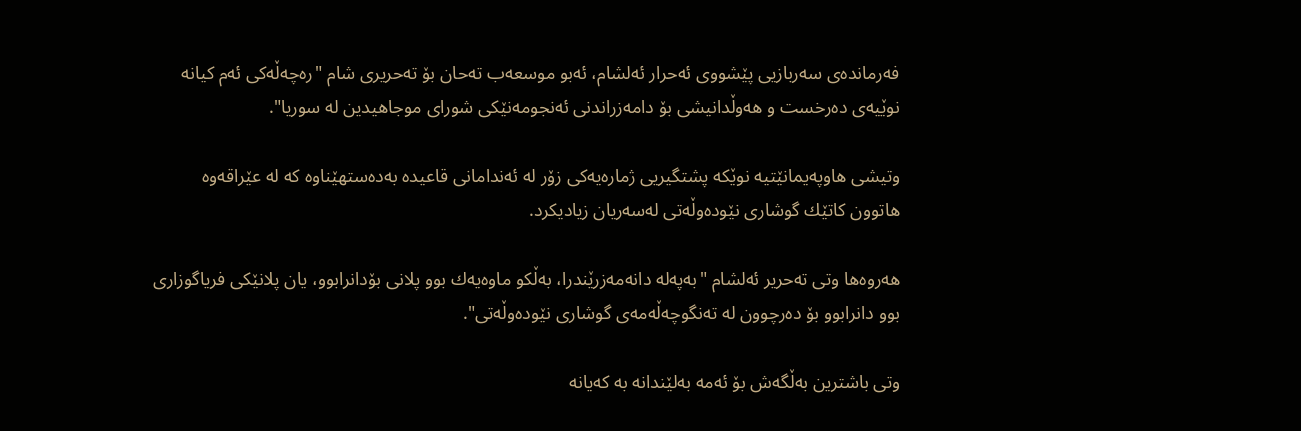فه‌رمانده‌ی سه‌ربازیی پێشووی ئه‌حرار ئه‌لشام، ئه‌بو موسعه‌ب ته‌حان بۆ ته‌حریری شام "ره‌چه‌ڵه‌كی ئه‌م كیانه‌ نوێیه‌ی ده‌رخست و هه‌وڵدانیشی بۆ دامه‌زراندنی ئه‌نجومه‌نێكی شورای موجاهیدین له‌ سوریا".

وتیشی هاوپه‌یمانێتیه‌ نوێكه‌ پشتگیریی ژماره‌یه‌كی زۆر له‌ ئه‌ندامانی قاعیده‌ به‌ده‌ستهێناوه‌ كه‌ له‌ عێراقه‌وه‌ هاتوون كاتێك گوشاری نێوده‌وڵه‌تی له‌سه‌ریان زیادیكرد.

هه‌روه‌ها وتی ته‌حریر ئه‌لشام "به‌په‌له‌ دانه‌مه‌زرێندرا، به‌ڵكو ماوه‌یه‌ك بوو پلانی بۆدانرابوو، یان پلانێكی فریاگوزاری بوو دانرابوو بۆ ده‌رچوون له‌ ته‌نگوچه‌ڵه‌مه‌ی گوشاری نێوده‌وڵه‌تی".

وتی باشترین به‌ڵگه‌ش بۆ ئه‌مه‌ به‌لێندانه‌ به‌ كەیانه‌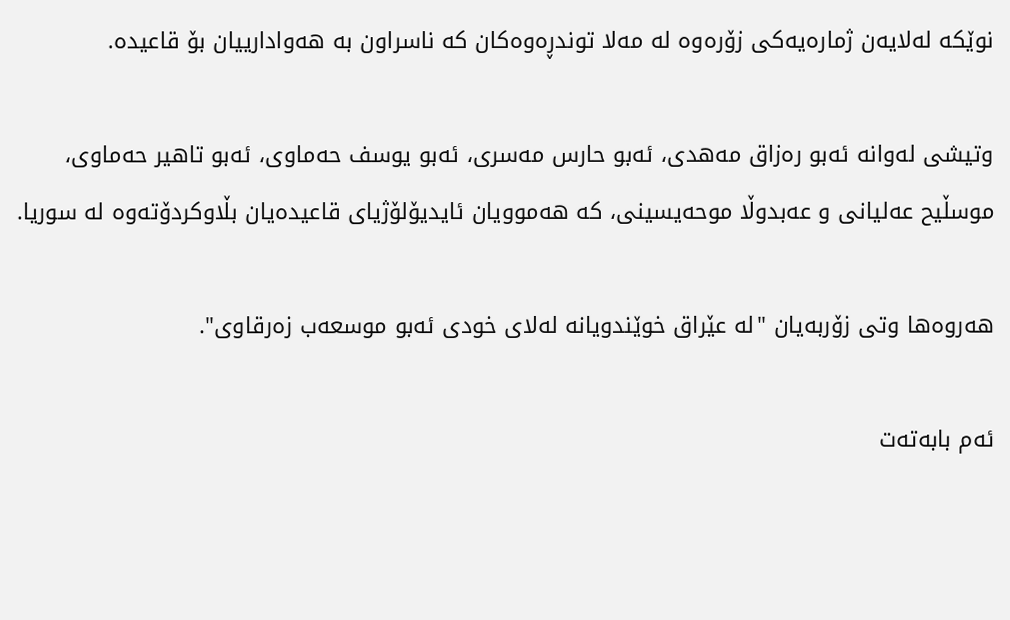نوێكه‌ له‌لایه‌ن ژماره‌یه‌كی زۆره‌وه‌ له‌ مه‌لا توندڕه‌وه‌كان كه‌ ناسراون به‌ هه‌وادارییان بۆ قاعیده‌.

وتیشی له‌وانه‌ ئه‌بو ره‌زاق مه‌هدی، ئه‌بو حارس مه‌سری، ئه‌بو یوسف حه‌ماوی، ئه‌بو تاهیر حه‌ماوی، موسڵیح عه‌لیانی و عه‌بدوڵا موحه‌یسینی، كه‌ هه‌موویان ئایدیۆلۆژیای قاعیده‌یان بڵاوكردۆته‌وه‌ له‌ سوریا.

هه‌روه‌ها وتی زۆربه‌یان "له‌ عێراق خوێندویانه‌ له‌لای خودی ئه‌بو موسعه‌ب زه‌رقاوی".

ئەم بابەتەت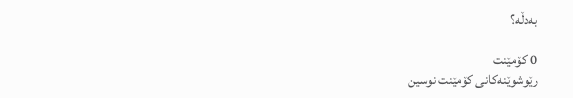بەدڵە؟

0 كۆمێنت
رێوشوێنەکانی کۆمێنت نوسین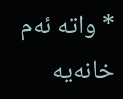* واتە ئەم خانەیە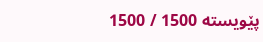پێویستە 1500 / 1500